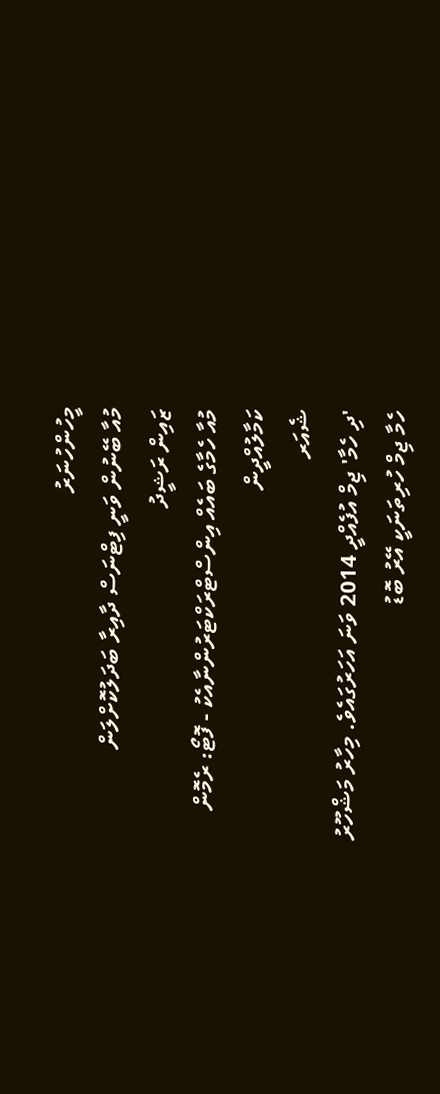މީހުންހުނަރު
މުއާ ބޭނުން ވަނީ ފިޓްނަސް ދާއިރާ ބަދަލުކޮށްލަން
ޒައިން ރަޝީދު
މުއާ ހެމާގެ ބައެއް އިންސްޓްރަކްޓަރުންނާއެކު - ފޮޓޯ: ރެމޮން ކަމާލުއްދީން
ޝެއަރ
'ދި ހެމާ' ޖިމް އުފެއްދީ 2014 ވަނަ އަހަރުގައެވެ. މިހާރު މަޝްހޫރު ހެމާ ޖިމް ހުރިތަނަކީ އޭރު ބޮޑު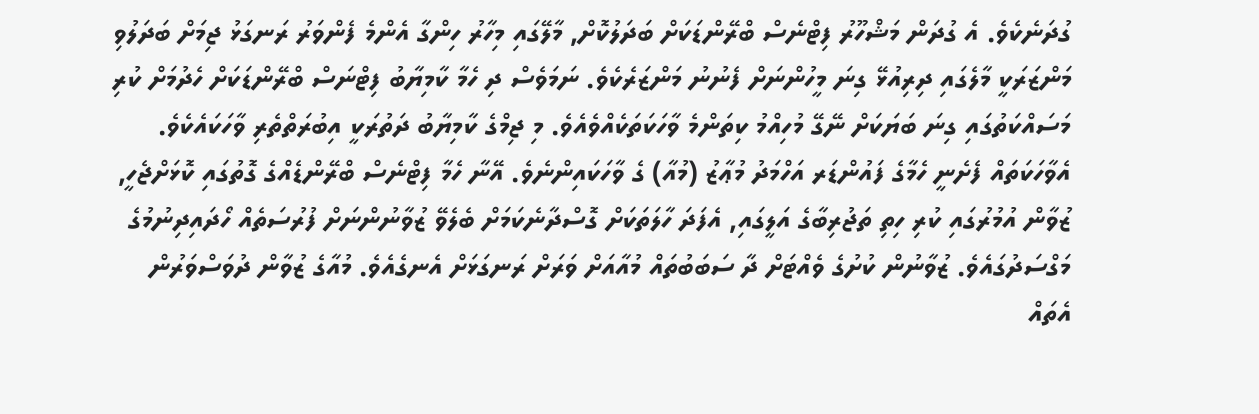ގުދަނެކެވެ. އެ ގުދަން މަޝްހޫރު ފިޓްނެސް ބްރޭންޑަކަށް ބަދަލުކޮށް, މާލޭގައި މިހާރު ހިންގާ އެންމެ ފެންވަރު ރަނގަޅު ޖިމަށް ބަދަލުވި މަންޒަރަކީ މާލެގައި ދިރިއުޅޭ ގިނަ މީހުންނަށް ފެނުނު މަންޒަރެކެވެ. ނަމަވެސް ދި ހެމާ ކާމިޔާބު ފިޓްނަސް ބްރޭންޑަކަށް ހެދުމަށް ކުރި މަސައްކަތުގައި ގިނަ ބަޔަކަށް ނޭގޭ މުހިއްމު ކިތަންމެ ވާހަކަތަކެއްވެއެވެ. މި ޖިމްގެ ކާމިޔާބު ދަތުރަކީ އިބުރަތްތެރި ވާހަކައެކެވެ.
އެވާހަކަތައް ފެށެނީ ހެމާގެ ފައުންޑަރ އަހްމަދު މުޢާޒު (މުއާ) ގެ ވާހަކައިންނެވެ. އޭނާ ހެމާ ފިޓްނެސް ބްރޭންޑެއްގެ ގޮތުގައި ކޮޅަށްޖެހީ, ޒުވާން އުމުރުގައި ކުރި ހިތި ތަޖުރިބާގެ އަލީގައި, އެފަދަ ހާލަތަކަށް ގޮސްދާނެކަމަށް ބެލެވޭ ޒުވާނުންނަށް ފުރުސަތެއް ހޯދައިދިނުމުގެ މަގްސަދުގައެވެ. ޒުވާނުން ކުށުގެ ވެއްޓަށް ދާ ސަބަބުތައް މުއާއަށް ވަރަށް ރަނގަޅަށް އެނގެއެވެ. މުއާގެ ޒުވާން ދުވަސްވަރުން އެތައް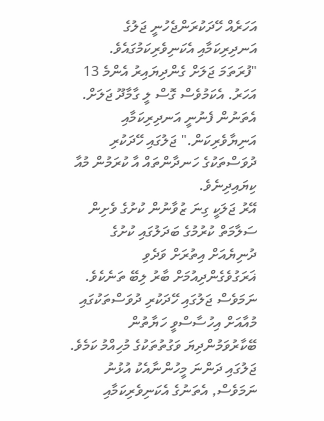އަހަރެއް ހޭދަކުރަންޖެހުނީ ޖަލުގެ އަނދިރިކަމާއި އެކަނިވެރިކަމުގައެވެ.
"ފުރަތަމަ ޖަލަށް ގެންދިޔައިރު އެންމެ 13 އަހަރު. އެކަމުވެސް ގޮސް ލީ ގާމާދޫ ޖަލަށް. އެތަނުން ފެނުނީ އަނދިރިކަމާއި އަނިޔާވެރިކަން." ޖަލުގައި ހޭދަކުރި ދުވަސްތަކުގެ ހަނދާންތައް އާ ކުރަމުން މުއާ ކިޔައިދިނެވެ.
އޭރު ޖަލަކީ ގިނަ ޒުވާނުން ކުށުގެ ވެށިން ސަލާމަތް ކުރުމުގެ ބަދަލުގައި ކުށުގެ ދުނިޔެއަށް އިތުރަށް ވަދެވި ޣަރަގުވެގެންދިއުމަށް ބާރު ލިބޭ ތަނެކެވެ. ނަމަވެސް ޖަލުގައި ހޭދަކުރި ދުވަސްތަކުގައި މުއާއަށް އިހުސާސްވީ ހަޔާތުން ބޭކާރުވަމުންދިޔަ ވަގުތުތަކުގެ މުހިއްމު ކަމެވެ. ޖަލުގައި ދަންނަ މީހުންނާއެކު އުޅުނު ނަމަވެސް, އެތަނުގެ އެކަނިވެރިކަމާއި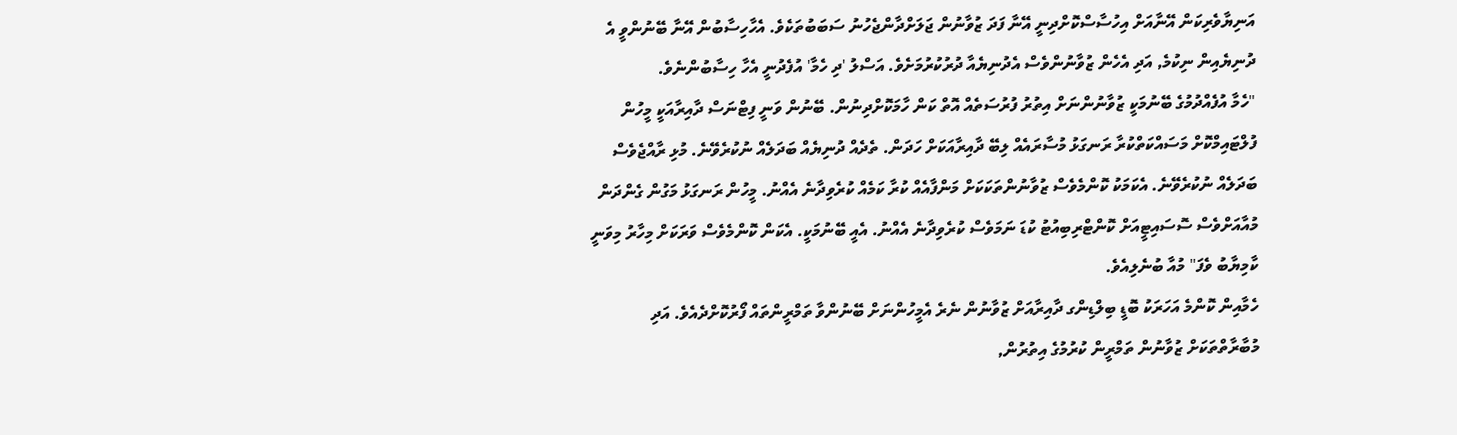އަނިޔާވެރިކަން އޭނާއަށް އިހުސާސްކޮށްދިނީ އޭނާ ފަދަ ޒުވާނުން ޖަލަށްދާންޖެހުނު ސަބަބުތަކެވެ. އެހާހިސާބުން އޭނާ ބޭނުންވީ އެ ދުނިޔެއިން ނިކުމެ, އަދި އެހެން ޒުވާނުންވެސް އެދުނިޔެއާ ދުރުކުރުމަށެވެ. އަސްލު 'ދި ހެމާ' އުފެދުނީ އެހާ ހިސާބުންނެވެ.
"ހެމާ އުފެއްދުމުގެ ބޭނުމަކީ ޒުވާނުންނަށް އިތުރު ފުރުސަތެއް އޮތް ކަން ހާމަކޮށްދިނުން. ބޭނުން ވަނީ ފިޓްނަސް ދާއިރާއަކީ މީހުން ފުލްޓައިމްކޮށް މަސައްކަތްކުރާ ރަނގަޅު މުސާރައެއް ލިބޭ ދާއިރާއަކަށް ހަދަން. ތެދެއް ދުނިޔެއް ބަދަލެއް ނުކުރެވޭނެ. މުޅި ރާއްޖެވެސް ބަދަލެއް ނުކުރެވޭނެ. އެކަމަކު ކޮންމެވެސް ޒުވާނުންތަކަކަށް މަންފާއެއް ކުރާ ކަމެއް ކުރެވިދާނެ އެއްނު. މީހުން ރަނގަޅު މަގުން ގެންދަން މުއާއަށްވެސް ސޮސައިޓީއަށް ކޮންޓްރިބިއުޓު ކުޑަ ނަމަވެސް ކުރެވިދާނެ އެއްނު. އެއީ ބޭނުމަކީ. އެކަން ކޮންމެވެސް ވަރަކަށް މިހާރު މިވަނީ ކާމިޔާބު ވެފަ" މުއާ ބުނެލިއެވެ.
ހެމާއިން ކޮންމެ އަހަރަކު ބޮޑީ ބިލްޑިންގ ދާއިރާއަށް ޒުވާނުން ނެރެ އެމީހުންނަށް ބޭނުންވާ ތަމްރީންތައް ފޯރުކޮށްދެއެވެ. އަދި މުބާރާތްތަކަށް ޒުވާނުން ތަމްރީން ކުރުމުގެ އިތުރުން,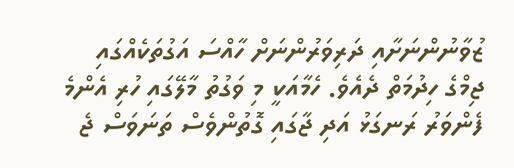ޒުވާނުންނަށާއި ދަރިވަރުންނަށް ހާއްސަ އަގުތަކެއްގައި ޖިމްގެ ހިދުމަތް ދެއެވެ. ހެމާއަކީ މި ވަގުތު މާލޭގައި ހުރި އެންމެ ފެންވަރު ރަނގަޅު އަދި ޖާގައި ގޮތުންވެސް ތަނަވަސް ޖެ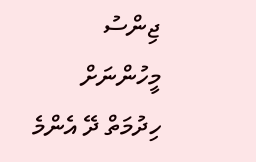ޖިންސު މީހުންނަށް ހިދުމަތް ދޭ އެންމެ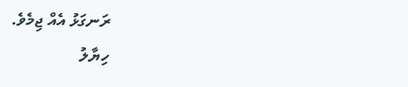ރަނގަޅު އެއް ޖިމެވެ.
ހިޔާލު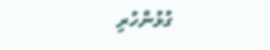ގުޅުންހުރި